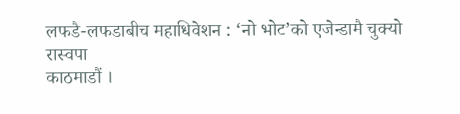लफडै-लफडाबीच महाधिवेशन : ‘नो भोट’को एजेन्डामै चुक्यो रास्वपा
काठमाडौं ।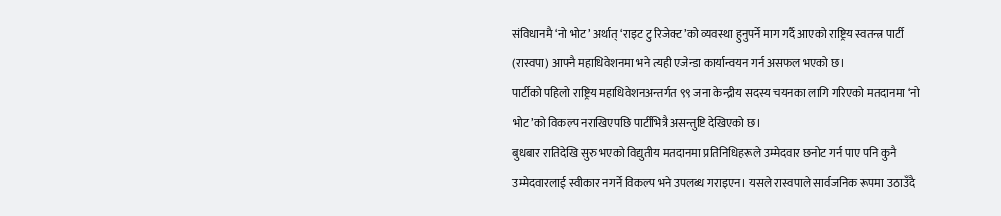संविधानमै ‘नो भोट’ अर्थात् ‘राइट टु रिजेक्ट’को व्यवस्था हुनुपर्ने माग गर्दै आएको राष्ट्रिय स्वतन्त्र पार्टी (रास्वपा) आफ्नै महाधिवेशनमा भने त्यही एजेन्डा कार्यान्वयन गर्न असफल भएको छ।
पार्टीको पहिलो राष्ट्रिय महाधिवेशनअन्तर्गत ९९ जना केन्द्रीय सदस्य चयनका लागि गरिएको मतदानमा ‘नो भोट’को विकल्प नराखिएपछि पार्टीभित्रै असन्तुष्टि देखिएको छ।
बुधबार रातिदेखि सुरु भएको विद्युतीय मतदानमा प्रतिनिधिहरूले उम्मेदवार छनोट गर्न पाए पनि कुनै उम्मेदवारलाई स्वीकार नगर्ने विकल्प भने उपलब्ध गराइएन। यसले रास्वपाले सार्वजनिक रूपमा उठाउँदै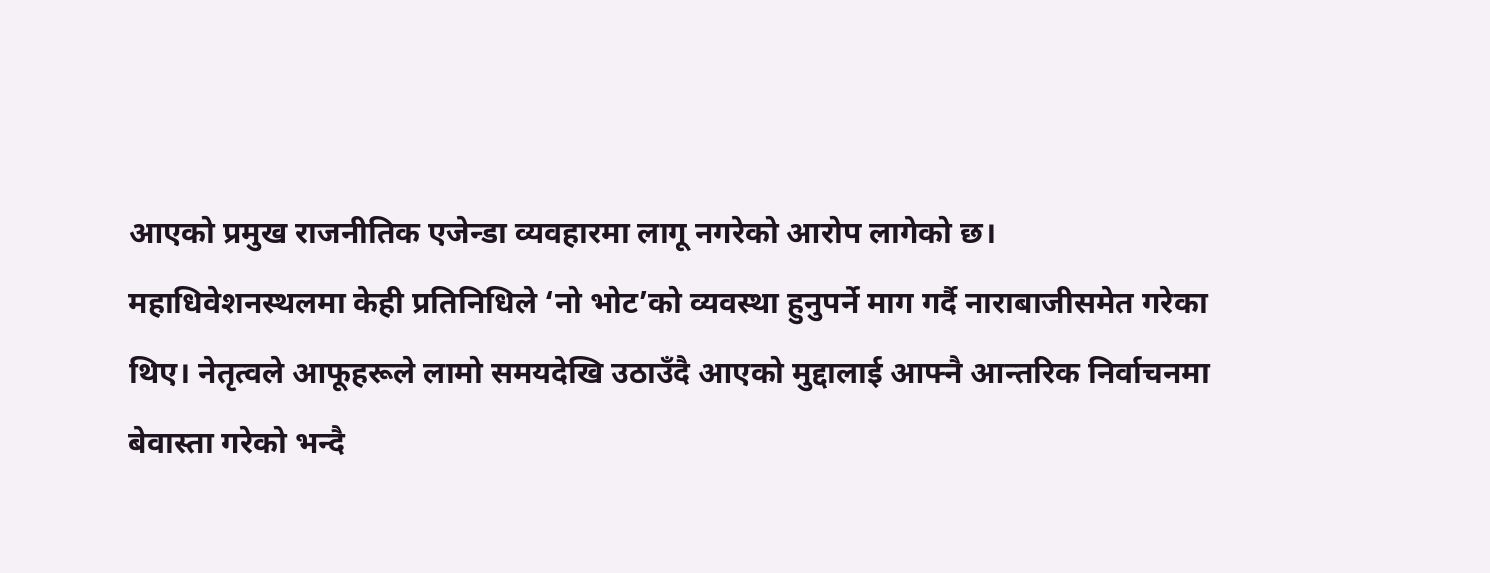आएको प्रमुख राजनीतिक एजेन्डा व्यवहारमा लागू नगरेको आरोप लागेको छ।
महाधिवेशनस्थलमा केही प्रतिनिधिले ‘नो भोट’को व्यवस्था हुनुपर्ने माग गर्दै नाराबाजीसमेत गरेका थिए। नेतृत्वले आफूहरूले लामो समयदेखि उठाउँदै आएको मुद्दालाई आफ्नै आन्तरिक निर्वाचनमा बेवास्ता गरेको भन्दै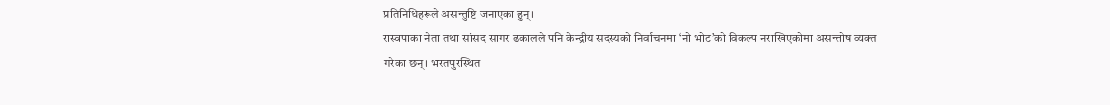प्रतिनिधिहरूले असन्तुष्टि जनाएका हुन्।
रास्वपाका नेता तथा सांसद सागर ढकालले पनि केन्द्रीय सदस्यको निर्वाचनमा ‘नो भोट’को विकल्प नराखिएकोमा असन्तोष व्यक्त गरेका छन्। भरतपुरस्थित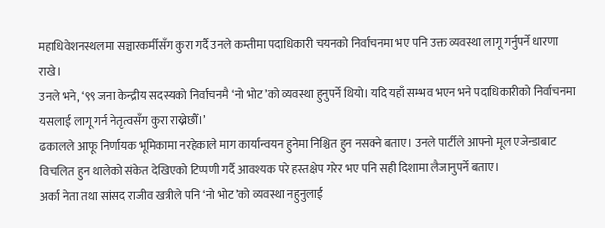महाधिवेशनस्थलमा सञ्चारकर्मीसँग कुरा गर्दै उनले कम्तीमा पदाधिकारी चयनको निर्वाचनमा भए पनि उक्त व्यवस्था लागू गर्नुपर्ने धारणा राखे।
उनले भने, ‘९९ जना केन्द्रीय सदस्यको निर्वाचनमै ‘नो भोट’को व्यवस्था हुनुपर्ने थियो। यदि यहाँ सम्भव भएन भने पदाधिकारीको निर्वाचनमा यसलाई लागू गर्न नेतृत्वसँग कुरा राख्नेछौँ।’
ढकालले आफू निर्णायक भूमिकामा नरहेकाले माग कार्यान्वयन हुनेमा निश्चित हुन नसक्ने बताए। उनले पार्टीले आफ्नो मूल एजेन्डाबाट विचलित हुन थालेको संकेत देखिएको टिप्पणी गर्दै आवश्यक परे हस्तक्षेप गरेर भए पनि सही दिशामा लैजानुपर्ने बताए।
अर्का नेता तथा सांसद राजीव खत्रीले पनि ‘नो भोट’को व्यवस्था नहुनुलाई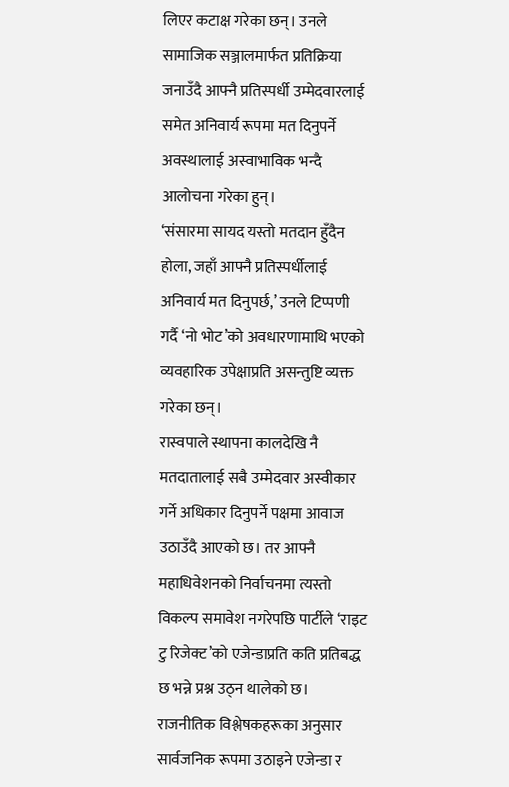लिएर कटाक्ष गरेका छन्। उनले सामाजिक सञ्जालमार्फत प्रतिक्रिया जनाउँदै आफ्नै प्रतिस्पर्धी उम्मेदवारलाई समेत अनिवार्य रूपमा मत दिनुपर्ने अवस्थालाई अस्वाभाविक भन्दै आलोचना गरेका हुन्।
‘संसारमा सायद यस्तो मतदान हुँदैन होला, जहाँ आफ्नै प्रतिस्पर्धीलाई अनिवार्य मत दिनुपर्छ,’ उनले टिप्पणी गर्दै ‘नो भोट’को अवधारणामाथि भएको व्यवहारिक उपेक्षाप्रति असन्तुष्टि व्यक्त गरेका छन्।
रास्वपाले स्थापना कालदेखि नै मतदातालाई सबै उम्मेदवार अस्वीकार गर्ने अधिकार दिनुपर्ने पक्षमा आवाज उठाउँदै आएको छ। तर आफ्नै महाधिवेशनको निर्वाचनमा त्यस्तो विकल्प समावेश नगरेपछि पार्टीले ‘राइट टु रिजेक्ट’को एजेन्डाप्रति कति प्रतिबद्ध छ भन्ने प्रश्न उठ्न थालेको छ।
राजनीतिक विश्लेषकहरूका अनुसार सार्वजनिक रूपमा उठाइने एजेन्डा र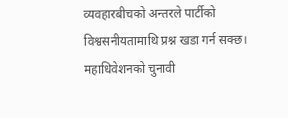व्यवहारबीचको अन्तरले पार्टीको विश्वसनीयतामाथि प्रश्न खडा गर्न सक्छ।
महाधिवेशनको चुनावी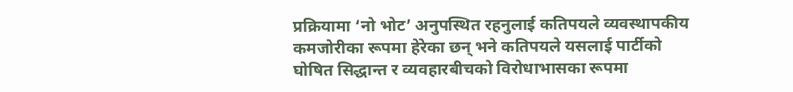प्रक्रियामा ‘नो भोट’ अनुपस्थित रहनुलाई कतिपयले व्यवस्थापकीय कमजोरीका रूपमा हेरेका छन् भने कतिपयले यसलाई पार्टीको घोषित सिद्धान्त र व्यवहारबीचको विरोधाभासका रूपमा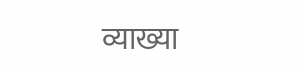व्याख्या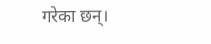गरेका छन्।